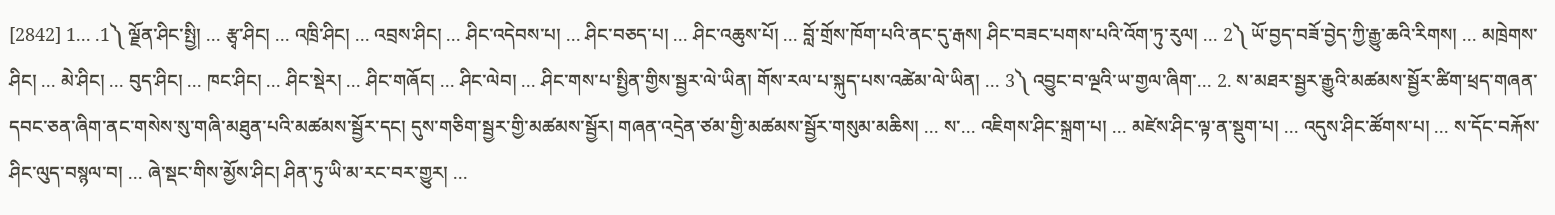[2842] 1... .1༽ ལྗོན་ཤིང་སྤྱི། ... རྩྭ་ཤིང། ... འཁྲི་ཤིང། ... འབྲས་ཤིང། ... ཤིང་འདེབས་པ། ... ཤིང་བཅད་པ། ... ཤིང་འཆུས་པོ། ... བློ་གྲོས་ཁོག་པའི་ནང་དུ་རྒས། ཤིང་བཟང་པགས་པའི་འོག་ཏུ་རུལ། ... 2༽ ཡོ་བྱད་བཟོ་བྱེད་ཀྱི་རྒྱུ་ཆའི་རིགས། ... མཁྲེགས་ཤིང། ... མེ་ཤིང། ... བུད་ཤིང། ... ཁང་ཤིང། ... ཤིང་སྡེར། ... ཤིང་གཞོང། ... ཤིང་ལེབ། ... ཤིང་གས་པ་སྤྱིན་གྱིས་སྦྱར་ལེ་ཡིན། གོས་རལ་པ་སྐུད་པས་འཚེམ་ལེ་ཡིན། ... 3༽ འབྱུང་བ་ལྔའི་ཡ་གྱལ་ཞིག་... 2. ས་མཐར་སྦྱར་རྒྱུའི་མཚམས་སྦྱོར་ཚིག་ཕྲད་གཞན་དབང་ཅན་ཞིག་ནང་གསེས་སུ་གཞི་མཐུན་པའི་མཚམས་སྦྱོར་དང། དུས་གཅིག་སྦྱར་གྱི་མཚམས་སྦྱོར། གཞན་འདྲེན་ཙམ་གྱི་མཚམས་སྦྱོར་གསུམ་མཆིས། ... ས་... འཇིགས་ཤིང་སྐྲག་པ། ... མཛེས་ཤིང་ལྟ་ན་སྡུག་པ། ... འདུས་ཤིང་ཚོགས་པ། ... ས་དོང་བརྐོས་ཤིང་ལུད་བསྙལ་བ། ... ཞེ་སྡང་གིས་མྱོས་ཤིང། ཤིན་ཏུ་ཡི་མ་རང་བར་གྱུར། ...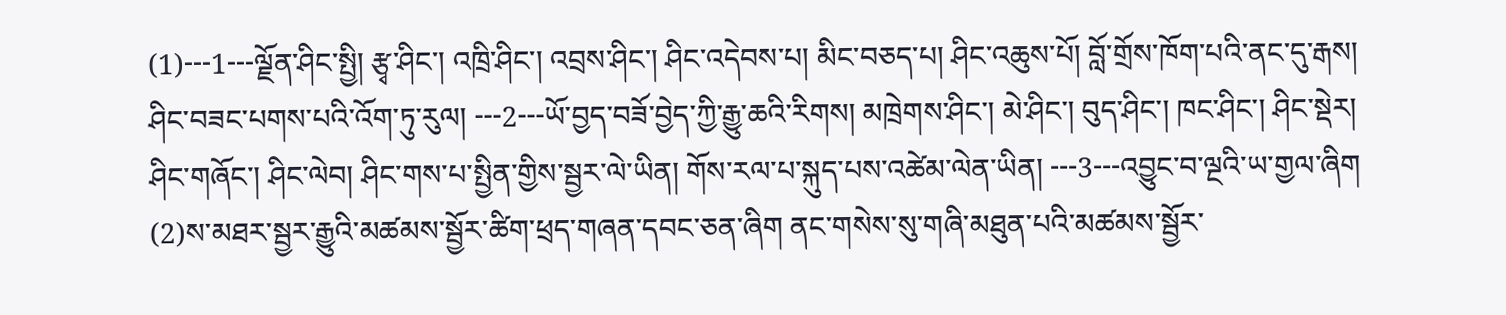(1)---1---ལྗོན་ཤིང་སྤྱི། རྩྭ་ཤིང་། འཁྲི་ཤིང་། འབྲས་ཤིང་། ཤིང་འདེབས་པ། མིང་བཅད་པ། ཤིང་འཆུས་པོ། བློ་གྲོས་ཁོག་པའི་ནང་དུ་རྒས། ཤིང་བཟང་པགས་པའི་འོག་ཏུ་རུལ། ---2---ཡོ་བྱད་བཟོ་བྱེད་ཀྱི་རྒྱུ་ཆའི་རིགས། མཁྲེགས་ཤིང་། མེ་ཤིང་། བུད་ཤིང་། ཁང་ཤིང་། ཤིང་སྡེར། ཤིང་གཞོང་། ཤིང་ལེབ། ཤིང་གས་པ་སྤྱིན་གྱིས་སྦྱར་ལེ་ཡིན། གོས་རལ་པ་སྐུད་པས་འཚེམ་ལེན་ཡིན། ---3---འབྱུང་བ་ལྔའི་ཡ་གྱལ་ཞིག (2)ས་མཐར་སྦྱར་རྒྱུའི་མཚམས་སྦྱོར་ཚིག་ཕྲད་གཞན་དབང་ཅན་ཞིག ནང་གསེས་སུ་གཞི་མཐུན་པའི་མཚམས་སྦྱོར་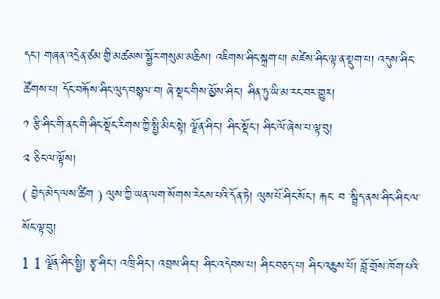དང་། གཞན་འདྲེན་ཙམ་གྱི་མཚམས་སྦྱོར་གསུམ་མཆིས། འཇིགས་ཤིང་སྐྲག་པ། མཛེས་ཤིང་ལྟ་ན་སྡུག་པ། འདུས་ཤིང་ཚོགས་པ། དོང་བརྐོས་ཤིང་ལུད་བསྙལ་བ། ཞེ་སྡང་གིས་མྱོས་ཤིང་། ཤིན་ཏུ་ཡི་མ་རང་བར་གྱུར།
༡ རྩི་ཤིང་གི་ནང་གི་ཤིང་སྡོང་རིགས་ཀྱི་སྤྱི་མིང་སྟེ། ལྗོན་ཤིང་། ཤིང་སྡོང་། ཤིང་ལོ་ཞེས་པ་ལྟ་བུ།
༢ ཅིང་ལ་ལྟོས།
( བྱེད་མེད་ལས་ཚིག ) ལུས་ཀྱི་ཡན་ལག་སོགས་རེངས་པའི་དོན་ཏེ། ལུས་པོ་ཤིང་སོང་། རྐང་ བ ་སྦྲིད་ནས་ཤིང་ཤིང་ལ་སོང་ལྟ་བུ།
1 1 ལྗོན་ཤིང་སྤྱི། རྩྭ་ཤིང་། འཁྲི་ཤིང་། འབྲས་ཤིང་། ཤིང་འདེབས་པ། ཤིང་བཅད་པ། ཤིང་འཆུས་པོ། བློ་གྲོས་ཁོག་པའི་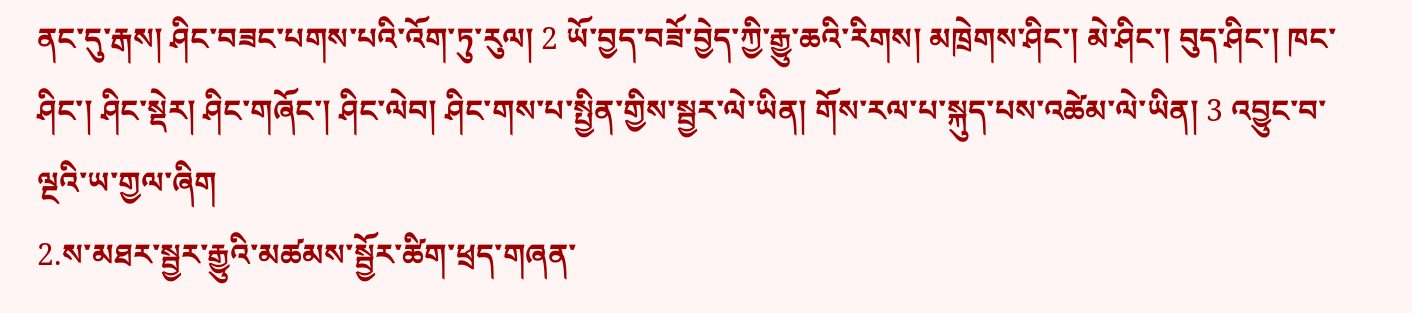ནང་དུ་རྒས། ཤིང་བཟང་པགས་པའི་འོག་ཏུ་རུལ། 2 ཡོ་བྱད་བཟོ་བྱེད་ཀྱི་རྒྱུ་ཆའི་རིགས། མཁྲེགས་ཤིང་། མེ་ཤིང་། བུད་ཤིང་། ཁང་ཤིང་། ཤིང་སྡེར། ཤིང་གཞོང་། ཤིང་ལེབ། ཤིང་གས་པ་སྤྱིན་གྱིས་སྦྱར་ལེ་ཡིན། གོས་རལ་པ་སྐུད་པས་འཚེམ་ལེ་ཡིན། 3 འབྱུང་བ་ལྔའི་ཡ་གྱལ་ཞིག
2.ས་མཐར་སྦྱར་རྒྱུའི་མཚམས་སྦྱོར་ཚིག་ཕྲད་གཞན་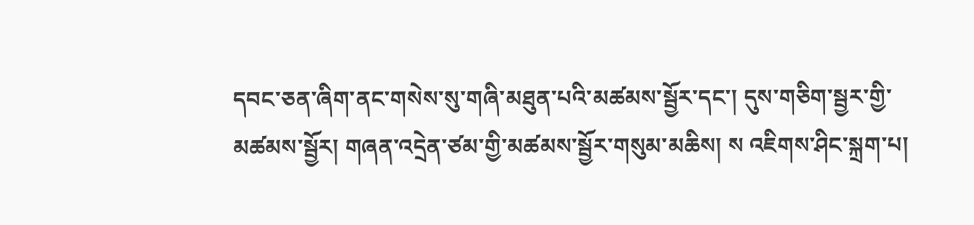དབང་ཅན་ཞིག་ནང་གསེས་སུ་གཞི་མཐུན་པའི་མཚམས་སྦྱོར་དང་། དུས་གཅིག་སྦྱར་གྱི་མཚམས་སྦྱོར། གཞན་འདྲེན་ཙམ་གྱི་མཚམས་སྦྱོར་གསུམ་མཆིས། ས འཇིགས་ཤིང་སྐྲག་པ།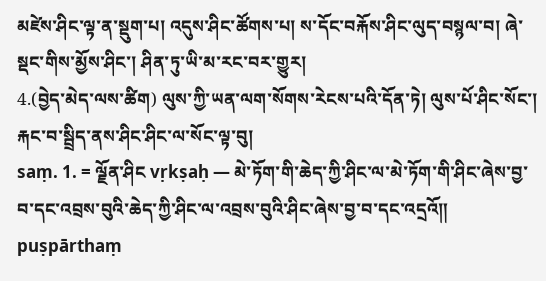མཛེས་ཤིང་ལྟ་ན་སྡུག་པ། འདུས་ཤིང་ཚོགས་པ། ས་དོང་བརྐོས་ཤིང་ལུད་བསྙལ་བ། ཞེ་སྡང་གིས་མྱོས་ཤིང་། ཤིན་ཏུ་ཡི་མ་རང་བར་གྱུར།
4.(བྱེད་མེད་ལས་ཚིག) ལུས་ཀྱི་ཡན་ལག་སོགས་རེངས་པའི་དོན་ཏེ། ལུས་པོ་ཤིང་སོང་། རྐང་བ་སྦྲིད་ནས་ཤིང་ཤིང་ལ་སོང་ལྟ་བུ།
saṃ. 1. = ལྗོན་ཤིང vṛkṣaḥ — མེ་ཏོག་གི་ཆེད་ཀྱི་ཤིང་ལ་མེ་ཏོག་གི་ཤིང་ཞེས་བྱ་བ་དང་འབྲས་བུའི་ཆེད་ཀྱི་ཤིང་ལ་འབྲས་བུའི་ཤིང་ཞེས་བྱ་བ་དང་འདྲའོ༎ puṣpārthaṃ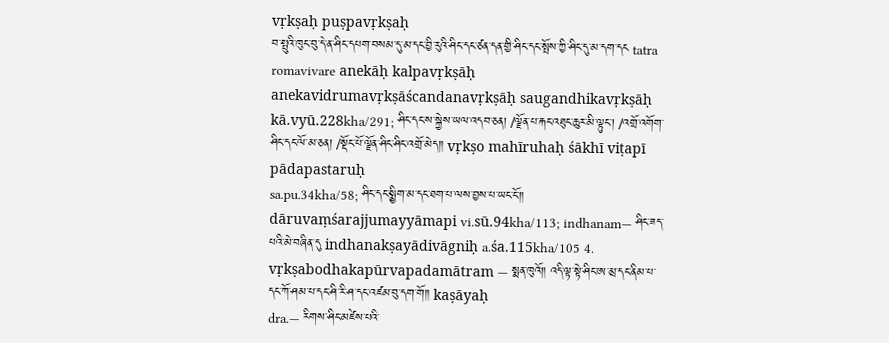vṛkṣaḥ puṣpavṛkṣaḥ
བ་སྤུའི་ཁུང་བུ་དེ་ན་ཤིང་དཔག་བསམ་དུ་མ་དང་བྱི་རུའི་ཤིང་དང་ཙན་དན་གྱི་ཤིང་དང་སྤོས་ཀྱི་ཤིང་དུ་མ་དག་དང tatra romavivare anekāḥ kalpavṛkṣāḥ anekavidrumavṛkṣāścandanavṛkṣāḥ saugandhikavṛkṣāḥ kā.vyū.228kha/291; ཤིང་དང་ས་སྐྱེས་ཡལ་འདབ་ཅན། /ལྗོན་པ་རྐང་འཐུང་ཆུར་མི་ལྟུང་། /འགྲོ་འགོག་ཤིང་དང་ལོ་མ་ཅན། /སྡོང་པོ་ལྗོན་ཤིང་ཤིང་འགྲོ་མེད༎ vṛkṣo mahīruhaḥ śākhī viṭapī pādapastaruḥ
sa.pu.34kha/58; ཤིང་དང་སྨྱིག་མ་དང་ཐག་པ་ལས་བྱས་པ་ཡང་ངོ་༎ dāruvaṃśarajjumayyāmapi vi.sū.94kha/113; indhanam— ཤིང་ཟད་པའི་མེ་བཞིན་དུ indhanakṣayādivāgniḥ a.śa.115kha/105 4. vṛkṣabodhakapūrvapadamātram — སྨན་ཁུའོ༎ འདི་ལྟ་སྟེ་ཤིང་ཨ་མྲ་དང་ནིམ་པ་དང་ཀོ་ཤམ་པ་དང་ཤི་རི་ཤ་དང་འཛམ་བུ་དག་གོ༎ kaṣāyaḥ
dra.— རིགས་ཤིང་མཛེས་པའི་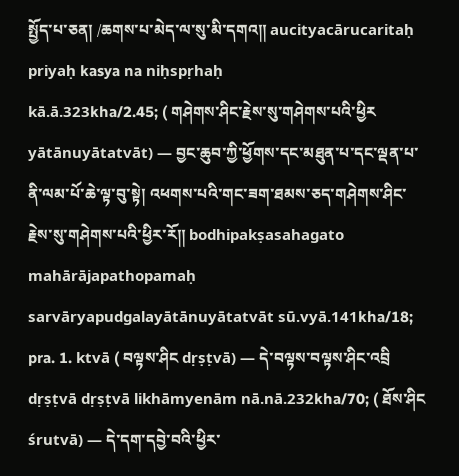སྤྱོད་པ་ཅན། /ཆགས་པ་མེད་ལ་སུ་མི་དགའ༎ aucityacārucaritaḥ priyaḥ kasya na niḥspṛhaḥ
kā.ā.323kha/2.45; ( གཤེགས་ཤིང་རྗེས་སུ་གཤེགས་པའི་ཕྱིར yātānuyātatvāt) — བྱང་ཆུབ་ཀྱི་ཕྱོགས་དང་མཐུན་པ་དང་ལྡན་པ་ནི་ལམ་པོ་ཆེ་ལྟ་བུ་སྟེ། འཕགས་པའི་གང་ཟག་ཐམས་ཅད་གཤེགས་ཤིང་རྗེས་སུ་གཤེགས་པའི་ཕྱིར་རོ༎ bodhipakṣasahagato mahārājapathopamaḥ sarvāryapudgalayātānuyātatvāt sū.vyā.141kha/18;
pra. 1. ktvā ( བལྟས་ཤིང dṛṣṭvā) — དེ་བལྟས་བལྟས་ཤིང་འབྲི dṛṣṭvā dṛṣṭvā likhāmyenām nā.nā.232kha/70; ( ཐོས་ཤིང śrutvā) — དེ་དག་དབྱེ་བའི་ཕྱིར་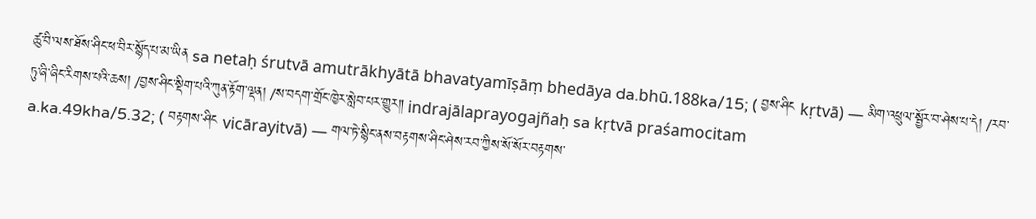ཚུ་བི་ལས་ཐོས་ཤིང་ཕ་བིར་སྙོད་པ་མ་ཡིན sa netaḥ śrutvā amutrākhyātā bhavatyamīṣāṃ bhedāya da.bhū.188ka/15; ( བྱས་ཤིང kṛtvā) — མིག་འཕྲུལ་སྦྱོར་བ་ཤེས་པ་དེ། /རབ་ཏུ་ཞི་ཞིང་རིགས་པའི་ཆས། /བྱས་ཤིང་སྡིག་པའི་ཀུན་རྟོག་ལྡན། /ས་བདག་གྲོང་ཁྱེར་སླེབ་པར་གྱུར༎ indrajālaprayogajñaḥ sa kṛtvā praśamocitam
a.ka.49kha/5.32; ( བརྟགས་ཤིང vicārayitvā) — གལ་ཏེ་སྙིང་ནས་བརྟགས་ཤིང་ཤེས་རབ་ཀྱིས་སོ་སོར་བརྟགས་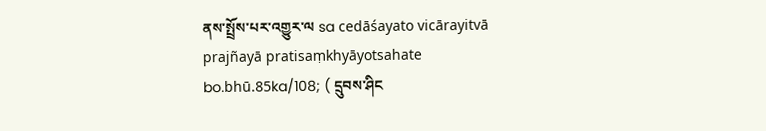ནས་སྤྲོས་པར་འགྱུར་ལ sa cedāśayato vicārayitvā prajñayā pratisaṃkhyāyotsahate bo.bhū.85ka/108; ( དྲུབས་ཤིང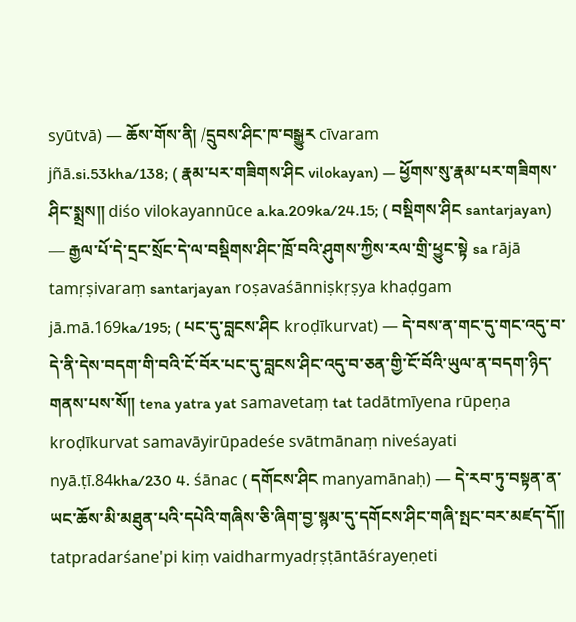syūtvā) — ཆོས་གོས་ནི། /དྲུབས་ཤིང་ཁ་བསྒྱུར cīvaram
jñā.si.53kha/138; ( རྣམ་པར་གཟིགས་ཤིང vilokayan) — ཕྱོགས་སུ་རྣམ་པར་གཟིགས་ཤིང་སྨྲས༎ diśo vilokayannūce a.ka.209ka/24.15; ( བསྡིགས་ཤིང santarjayan) — རྒྱལ་པོ་དེ་དྲང་སྲོང་དེ་ལ་བསྡིགས་ཤིང་ཁྲོ་བའི་ཤུགས་ཀྱིས་རལ་གྲི་ཕྱུང་སྟེ sa rājā tamṛṣivaraṃ santarjayan roṣavaśānniṣkṛṣya khaḍgam jā.mā.169ka/195; ( པང་དུ་བླངས་ཤིང kroḍīkurvat) — དེ་བས་ན་གང་དུ་གང་འདུ་བ་དེ་ནི་དེས་བདག་གི་བའི་ངོ་བོར་པང་དུ་བླངས་ཤིང་འདུ་བ་ཅན་གྱི་ངོ་བོའི་ཡུལ་ན་བདག་ཉིད་གནས་པས་སོ༎ tena yatra yat samavetaṃ tat tadātmīyena rūpeṇa kroḍīkurvat samavāyirūpadeśe svātmānaṃ niveśayati nyā.ṭī.84kha/230 4. śānac ( དགོངས་ཤིང manyamānaḥ) — དེ་རབ་ཏུ་བསྟན་ན་ཡང་ཆོས་མི་མཐུན་པའི་དཔེའི་གཞིས་ཅི་ཞིག་བྱ་སྙམ་དུ་དགོངས་ཤིང་གཞི་སྤང་བར་མཛད་དོ༎ tatpradarśane'pi kiṃ vaidharmyadṛṣṭāntāśrayeṇeti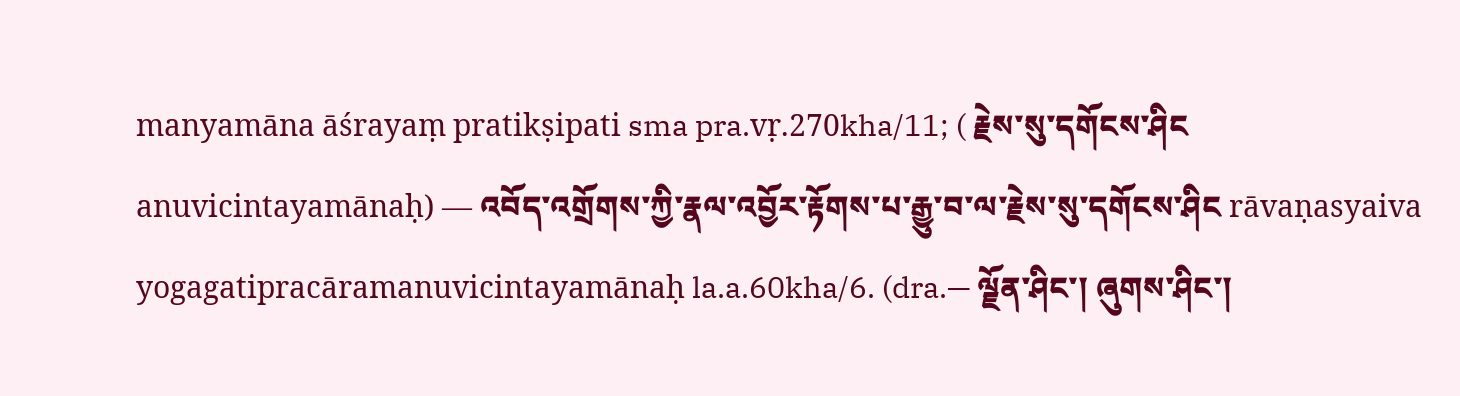manyamāna āśrayaṃ pratikṣipati sma pra.vṛ.270kha/11; ( རྗེས་སུ་དགོངས་ཤིང anuvicintayamānaḥ) — འབོད་འགྲོགས་ཀྱི་རྣལ་འབྱོར་རྟོགས་པ་རྒྱུ་བ་ལ་རྗེས་སུ་དགོངས་ཤིང rāvaṇasyaiva yogagatipracāramanuvicintayamānaḥ la.a.60kha/6. (dra.— ལྗོན་ཤིང་། ཞུགས་ཤིང་།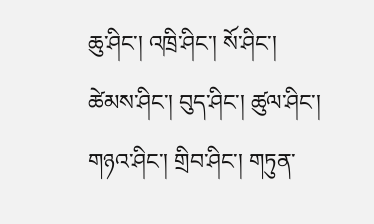ཆུ་ཤིང་། འཁྲི་ཤིང་། སོ་ཤིང་། ཚེམས་ཤིང་། བུད་ཤིང་། ཚུལ་ཤིང་། གཉའ་ཤིང་། གྲིབ་ཤིང་། གཏུན་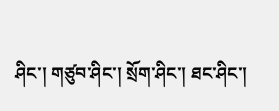ཤིང་། གཙུབ་ཤིང་། སྲོག་ཤིང་། ཐང་ཤིང་།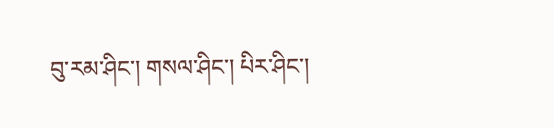བུ་རམ་ཤིང་། གསལ་ཤིང་། པིར་ཤིང་།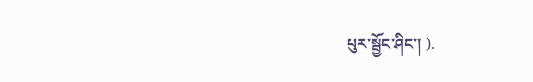པུར་སྦྱོང་ཤིང་། ).